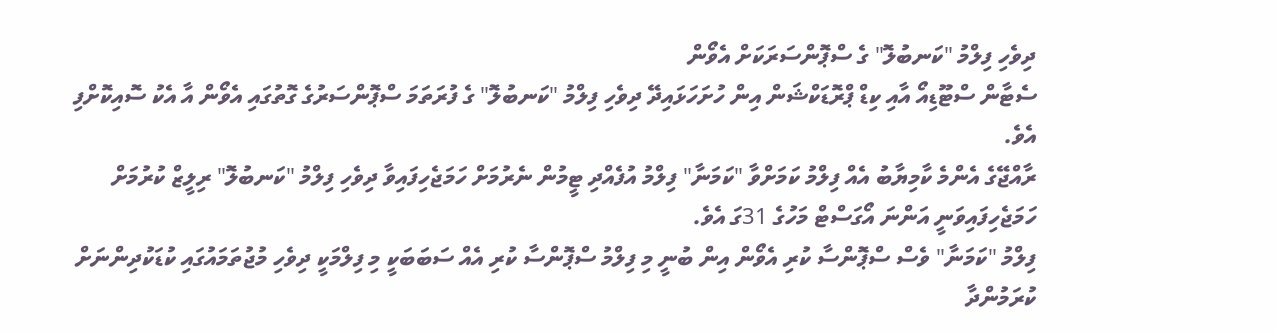ދިވެހި ފިލްމު "ކަނބުލޮ" ގެ ސްޕޮންސަރަކަށް އެވޯން
ސެޓާން ސްޓޫޑިއޯ އާއި ކިޑް ޕްރޮޑަކްޝަން އިން ހުށަހަޅައިދޭ ދިވެހި ފިލްމު "ކަނބުލޮ" ގެ ފުރަތަމަ ސްޕޮންސަރުގެ ގޮތުގައި އެވޯން އާ އެކު ސޮއިކޮށްފި އެވެ.
ރާއްޖޭގެ އެންމެ ކާމިޔާބު އެއް ފިލްމު ކަމަށްވާ "ކަމަނާ" ފިލްމު އުފެއްދި ޓީމުން ނެރުމަށް ހަމަޖެހިފައިވާ ދިވެހި ފިލްމު "ކަނބުލޮ" ރިލީޒް ކުރުމަށް ހަމަޖެހިފައިވަނީ އަންނަ އޯގަސްޓް މަހުގެ 31ގަ އެވެ.
ފިލްމު "ކަމަނާ" ވެސް ސްޕޮންސާ ކުރި އެވޯން އިން ބުނީ މި ފިލްމު ސްޕޮންސާ ކުރި އެއް ސަބަބަކީ މި ފިލްމަކީ ދިވެހި މުޖުތަމައުގައި ކުޑަކުދިންނަށް ކުރަމުންދާ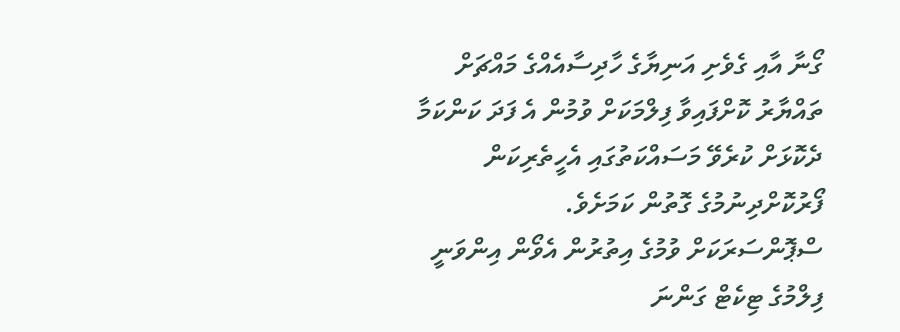ގޯނާ އާއި ގެވެށި އަނިޔާގެ ހާދިސާއެއްގެ މައްޗަށް ތައްޔާރު ކޮށްފައިވާ ފިލްމަކަށް ވުމުން އެ ފަދަ ކަންކަމާ ދެކޮޅަށް ކުރެވޭ މަސައްކަތުގައި އެހީތެރިކަން ފޯރުކޮށްދިނުމުގެ ގޮތުން ކަމަށެވެ.
ސްޕޮންސަރަކަށް ވުމުގެ އިތުރުން އެވޯން އިންވަނީ ފިލްމުގެ ޓިކެޓް ގަންނަ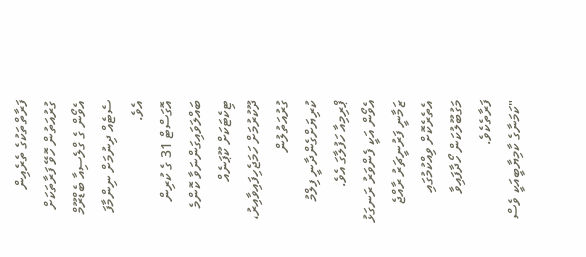ފަރާތްތަކުގެ ތެރެއިން ގުރުއަތުން ހޮވޭ ފަރާތަކަށް އެވޯން ގެ ގްލެސިއާ ބެޑްރޫމް ސެޓެއް ދިނުމަށް ނިންމާފަ އެވެ.
އޮގަސްޓް 31 ގެ ކުރިން ބައްލަވައިގަންނަވާ ކޮންމެ ޓިކެޓަކަށް ކޫޕަނެއް ދޫކުރުމަށް ހަމަޖެހިފައިވާއިރު، ގުރުއަތުލުން ކުރިޔަށްގެންދާނީ ފިލްމު ޕްރިމިއާ ހަފުލާގަ އެވެ.
އެވޯން އަކީ ފެންވަރު ރަނގަޅު ޒަމާނީ ފަރުނީޗަރު ރާއްޖެ އެތެރެކޮށް ވިއްކުމުގައި މަގުބޫލުކަން ހޯދާފައިވާ ފަރާތެކެވެ.
"ކަމަނާގެ ކާމިޔާބީއަކީ ވެސް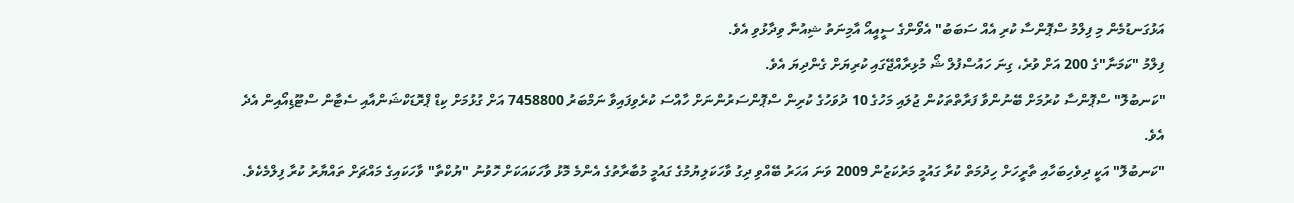އަޅުގަނޑުމެން މި ފިލްމު ސްޕޮންސާ ކުރި އެއް ސަބަބު" އެވޯންގެ ސީއީއޯ އާމިނަތު ޝިއުނާ ވިދާޅުވި އެވެ.
ފިލްމު "ކަމަނާ"ގެ 200 އަށް ވުރެ، ގިނަ ހައުސްފުލް ޝޯ މުޅިރާއްޖޭގައި ކުރިޔަށް ގެންދިޔަ އެވެ.
"ކަނބުލޮ" ސްޕޮންސާ ކުރުމަށް ބޭނުންވާ ފަރާތްތަކުން ޖުލައި މަހުގެ 10 ދުވަހުގެ ކުރިން ސްޕޮންސަރުންނަށް ހާއްސަ ކުރެވިފައިވާ ނަމްބަރު 7458800 އަށް ގުޅުމަށް ކިޑް ޕްރޮޑަކްޝަންއާއި ސެޓާން ސްޓޫޑިއޯއިން އެދެ އެވެ.
"ކަނބުލޮ" އަކީ ދިވެހިބަހާއި ތާރީހަށް ހިދުމަތް ކުރާ ގައުމީ މަރުކަޒުން 2009 ވަނަ އަހަރު ބޭއްވި ދިގު ވާހަކަލިޔުމުގެ ގައުމީ މުބާރާތުގެ އެންމެ މޮޅު ވާހަކައަކަށް ހޮވުނު "ޔުކްތާ" ވާހަކައިގެ މައްޗަށް ތައްޔާރު ކުރާ ފިލްމެކެވެ.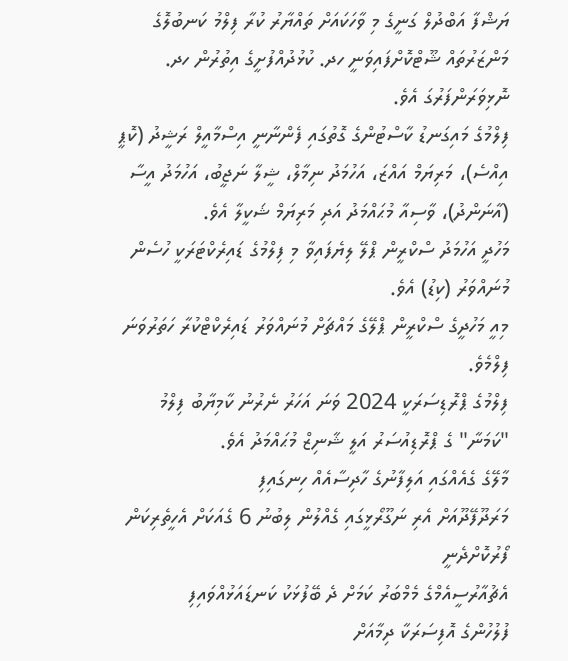ޔަޝްފާ އަބްދުލް ގަނީގެ މި ވާހަކައަށް ތައްޔާރު ކުރާ ފިލްމު ކަނބުލޮގެ މަންޒަރުތައް ޝޫޓްކޮށްފައިވަނީ ހދ. ކުޅުދުއްފުށީގެ އިތުރުން ހދ. ނޮޅިވަރަންފަރުގަ އެވެ.
ފިލްމުގެ މައިގަނޑު ކާސްޓުންގެ ގޮތުގައި ފެންނާނީ އިސްމާއީލް ރަޝީދު (ކޮޕީ އިއްސެ)، މަރިޔަމް އައްޒަ، އަހުމަދު ނިމާލް، ޝީލާ ނަޖީބު، އަހުމަދު އީސާ (އާނަންދު)، ވާސިއާ މުޙައްމަދު އަދި މަރިޔަމް ޝަކީލާ އެވެ.
މަހުދީ އަހުމަދު ސްކްރީން ޕްލޭ ލިޔެފައިވާ މި ފިލްމުގެ ޑައިރެކްޓަރަކީ ހުސެން މުނައްވަރު (ކިޑު) އެވެ.
މިއީ މަހުދީގެ ސްކްރީން ޕްލޭގެ މައްޗަށް މުނައްވަރު ޑައިރެކްޓްކުރާ ހަތަރުވަނަ ފިލްމެވެ.
ފިލްމުގެ ޕްރޮޑިސަރަކީ 2024 ވަނަ އަހަރު ނެރުނު ކާމިޔާބު ފިލްމު "ކަމަނާ" ގެ ޕްރޮޑިއުސަރު އަލީ ޝާނިޒް މުޙައްމަދު އެވެ.
މާލޭގެ ގެއެއްގައި އަލިފާނުގެ ހާދިސާއެއް ހިނގައިފި
މަރަދޫފޭދޫއަށް އެރި ނަގޫރޯޅީގައި ގެއްލުން ލިބުނު 6 ގެއަކަށް އެހީތެރިކަން ފޯރުކޮށްދެނީ
އެޗުއާރުސީއެމްގެ މެމްބަރު ކަމަށް ދެ ބޭފުޅަކު ކަނޑައަޅުއްވައިފި
ފުލުހުންގެ އޮފިސަރަކާ ދިމާއަށް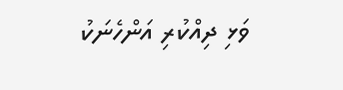ވަޅި ދިއްކުރި އަންހެނަކު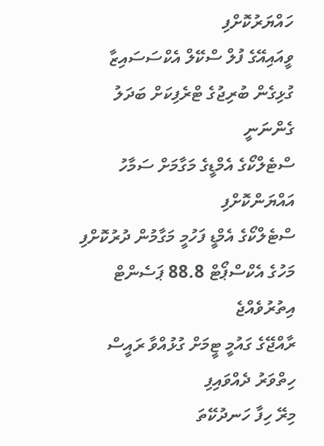ހައްޔަރުކޮށްފި
ވީއައިއޭގެ ފުލް ސްކޭލް އެކްސަސައިޒާ ގުޅިގެން ބުރިޖުގެ ޓްރެފިކަށް ބަދަލު ގެންނަނީ
ސްޓެލްކޯގެ އެމްޑީގެ މަގާމަށް ސަމާހު އައްޔަންކޮށްފި
ސްޓެލްކޯގެ އެމްޑީ ފަހުމީ މަގާމުން ދުރުކޮށްފި
މަހުގެ އެކްސްޕޯޓް 88.8 ޕަސެންޓް އިތުރުވެއްޖެ
ރާއްޖޭގެ ގައުމީ ޓީމަށް ގުޅުއްވާ ރައީސް ހިތްވަރު ދެއްވައިފި
މިރޭ ހިފާ ހަނދުކޭތަ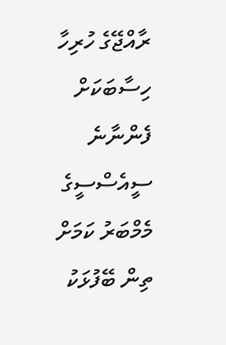ރާއްޖޭގެ ހުރިހާ ހިސާބަކަށް ފެންނާނެ
ސީއެސްސީގެ މެމްބަރު ކަމަށް ތިން ބޭފުޅަކު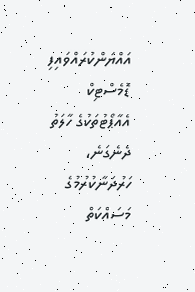އައްޔަންކުރައްވައިފި
ޑޮމެސްޓިކް އެއާޕޯޓުތަކުގެ ހާލަތު ދެނެގަނެ، ހަރުދަނާކުރުމުގެ މަސައްކަތް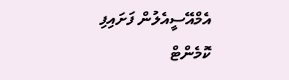އެމްއޭސީއެލުން ފަށައިފި
ކޮމެންޓް